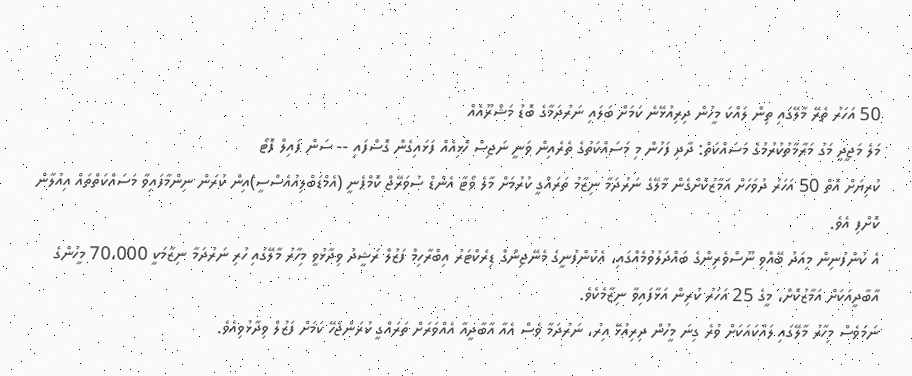50 އަހަރު ތެރޭ މާލޭގައި ތިން ލައްކަ މީހުން ދިރިއުޅޭނެ ކަމަށް ބަލައި ނަރުދަމާގެ ބޮޑު މަޝްރޫއެއް
މަލެ މަޖީދީ މަގު މަރާމާތުކުރުމުގެ މަސައްކަތް: ދާދި ފަހުން މި މަސައްކަތުގެ ތެރެއިން ވަނީ ނަޖިސް ހޮޅިއެއް ފަޅައިގެން ގޮސްފައި -- ސަން ފައިލް ފޮޓޯ
ކުރިޔަށް އޮތް 50 އަހަރު ދުވަހަށް އަމާޒުކޮށްގެން މާލޭގެ ނަރުދަމާ ނިޒާމު ތަރައްގީ ކުރުމަށް މާލެ ވޯޓާ އެންޑް ސުވަރޭޖް ކޮމްޕެނީ (އެމްޑަބްލިއުއެސްސީ)އިން ކުރަން ނިންމާފައިވާ މަސައްކަތްތައް އިއުލާން ކޮށްފި އެވެ.
އެ ކުންފުނިން މިއަދު ބޭއްވި ނޫސްވެރިންގެ ބައްދަލުވުމެއްގައި، އެކުންފުނީގެ މެނޭޖިންގް ޑިރެކްޓަރު އިބްރާހިމް ފަޒުލް ރަޝީދު ވިދާޅުވީ މިހާރު މާލޭގައި ހުރި ނަރުދަމާ ނިޒާމަކީ 70،000 މީހުންގެ އާބާދީއަކަށް އަމާޒުކޮށް، މީގެ 25 އަހަރު ކުރިން އަޅާފައިވާ ނިޒާމެކެވެ.
ނަމަވެސް މިހާރު މާލޭގައި ލައްކައަކަށް ވުރެ ގިނަ މީހުން ދިރިއުޅޭ އިރު، ނަރުދަމާ ވެސް އެއާ އާބާދީއާ އެއްވަރަށް ތަރައްގީ ކުރަންޖެހޭ ކަމަށް ފަޒުލް ވިދާޅުވިއެވެ.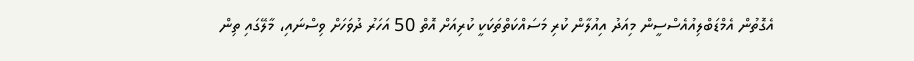އެގޮތުން އެމްޑަބްލިއުއެސްސީން މިއަދު އިއުލާން ކުރި މަސައްކަތްތަކަކީ ކުރިއަށް އޮތް 50 އަހަރު ދުވަހަށް ވިސްނައި، މާލޭގައި ތިން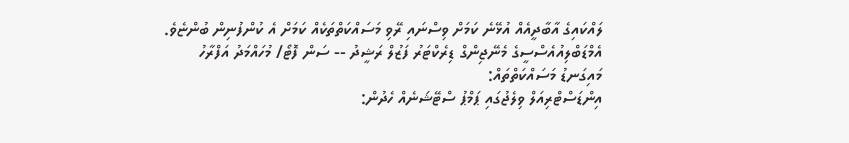ލައްކައިގެ އާބާދީއެއް އުޅޭނެ ކަމަށް ވިސްނައި ރޭވި މަސައްކަތްތަކެއް ކަމަށް އެ ކުންފުނިން ބުންޏެވެ.
އެމްޑަބްލިއުއެސްސީގެ މެނޭޖިންގް ޑިރެކްޓަރު ފަޒުލް ރަޝީދު -- ސަން ފޮޓޯ/ މުހައްމަދު އަފްރާހު
މައިގަނޑު މަސައްކަތްތައް:
އިންޑަސްޓްރިއަލް ވިލެޖުގައި ޕަމްޕު ސްޓޭޝަނެއް ހެދުން: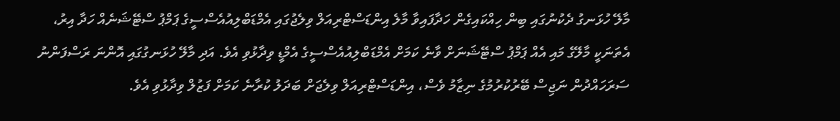މާލޭ ހުޅަނގު ދެކުނުގައި ބިން ހިއްކައިގެން ހަދާފައިވާ މާލެ އިންޑަސްޓްރިއަލް ވިލެޖުގައި އެމްޑަބްލިއުއެސްސީގެ ޕަމްޕު ސްޓޭޝަނެއް ހަދާ އިރު، އެތަނަކީ މާލޭގެ މައި އެއް ޕަމްޕު ސްޓޭޝަނަށް ވާނެ ކަމަށް އެމްޑަބްލިއުއެސްސީގެ އެމްޑީ ވިދާޅުވި އެވެ. އަދި މާލޭ ހުޅަނގުގައި އޮންނަ ރަސްފަންނު ސަރަހައްދުން ނަޖިސް ބޭރުކުރުމުގެ ނިޒާމު ވެސް، އިންޑަސްޓްރިއަލް ވިލެޖަށް ބަދަލު ކުރާނެ ކަމަށް ފަޒުލް ވިދާޅުވި އެވެ.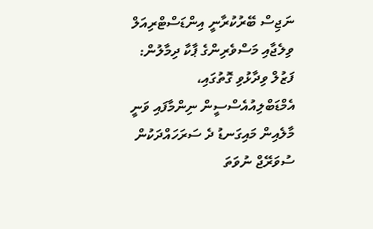ނަޖިސް ބޭރުކުރާނީ އިންޑަސްޓްރިއަލް ވިލެޖާއި މަސްވެރިންގެ ޕާކާ ދިމާލުން:
ފަޒުލް ވިދާޅުވި ގޮތުގައި، އެމްޑަބްލިއުއެސްސީން ނިންމާފައި ވަނީ މާލެއިން މައިގަނޑު ދެ ސަރަހައްދަކުން ސުވަރޭޖް ނުވަތަ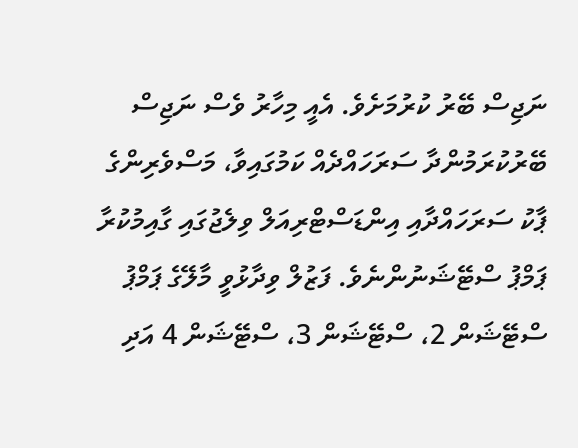ނަޖިސް ބޭރު ކުރުމަށެވެ. އެއީ މިހާރު ވެސް ނަޖިސް ބޭރުކުރަމުންދާ ސަރަހައްދެއް ކަމުގައިވާ، މަސްވެރިންގެ ޕާކު ސަރަހައްދާއި އިންޑަސްޓްރިއަލް ވިލެޖުގައި ގާއިމުކުރާ ޕަމްޕު ސްޓޭޝަނުންނެވެ. ފަޒުލް ވިދާޅުވީ މާލޭގެ ޕަމްޕު ސްޓޭޝަން 2، ސްޓޭޝަން 3، ސްޓޭޝަން 4 އަދި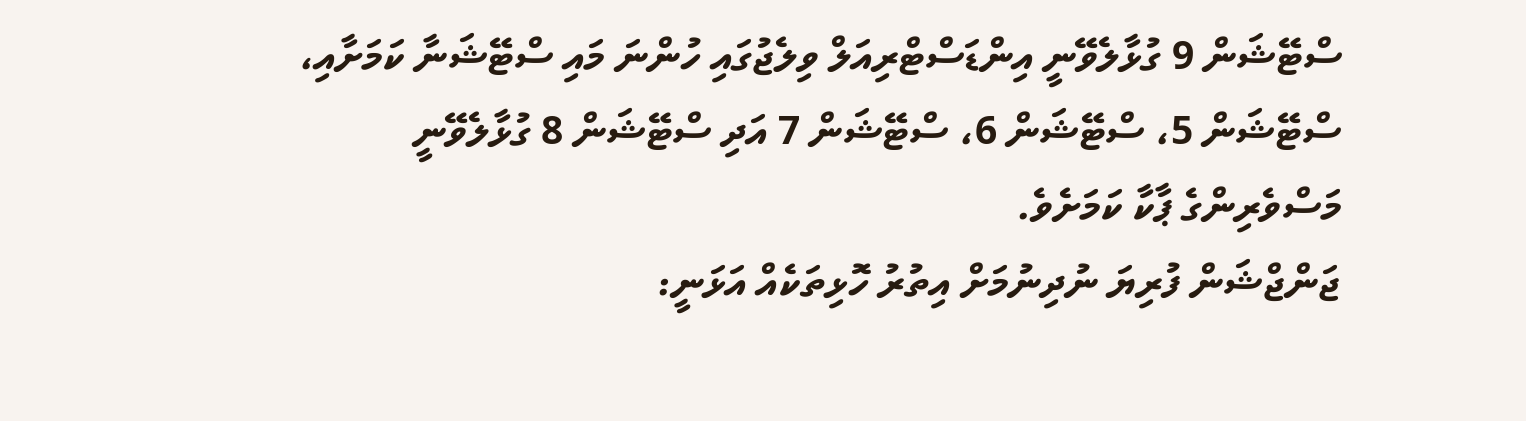ސްޓޭޝަން 9 ގުޅާލެވޭނީ އިންޑަސްޓްރިއަލް ވިލެޖުގައި ހުންނަ މައި ސްޓޭޝަނާ ކަމަށާއި، ސްޓޭޝަން 5، ސްޓޭޝަން 6، ސްޓޭޝަން 7 އަދި ސްޓޭޝަން 8 ގުޅާލެވޭނީ މަސްވެރިންގެ ޕާކާ ކަމަށެވެ.
ޖަންޖްޝަން ފުރިޔަ ނުދިނުމަށް އިތުރު ހޮޅިތަކެއް އަޅަނީ: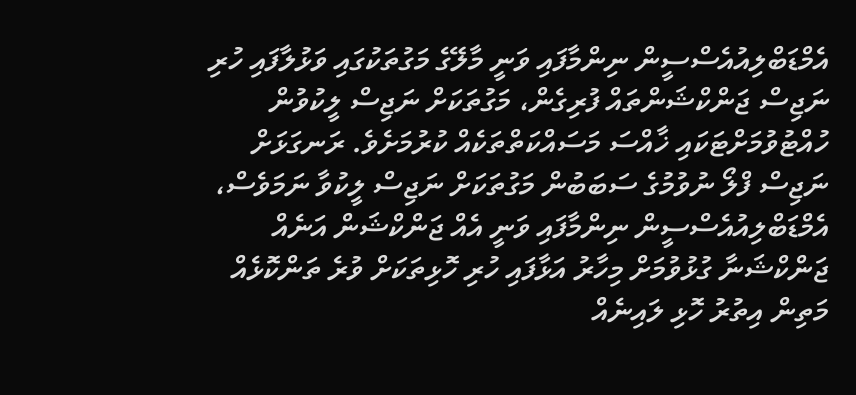އެމްޑަބްލިއުއެސްސީން ނިންމާފައި ވަނީ މާލޭގެ މަގުތަކުގައި ވަޅުލާފައި ހުރި ނަޖިސް ޖަންކްޝަންތައް ފުރިގެން، މަގުތަކަށް ނަޖިސް ލީކުވުން ހުއްޓުވުމަށްޓަކައި ޚާއްސަ މަސައްކަތްތަކެއް ކުރުމަށެވެ. ރަނގަޅަށް ނަޖިސް ފްލޯ ނުވުމުގެ ސަބަބުން މަގުތަކަށް ނަޖިސް ލީކުވާ ނަމަވެސް، އެމްޑަބްލިއުއެސްސީން ނިންމާފައި ވަނީ އެއް ޖަންކްޝަން އަނެއް ޖަންކްޝަނާ ގުޅުވުމަށް މިހާރު އަޅާފައި ހުރި ހޮޅިތަކަށް ވުރެ ތަންކޮޅެއް މަތިން އިތުރު ހޮޅި ލައިނެއް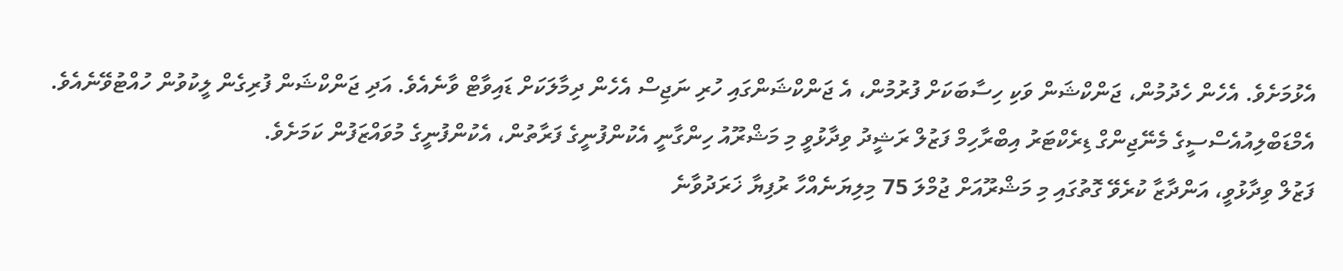އެޅުމަށެވެ. އެހެން ހެދުމުން، ޖަންކްޝަން ވަކި ހިސާބަކަށް ފުރުމުން، އެ ޖަންކްޝަންގައި ހުރި ނަޖިސް އެހެން ދިމާލަކަށް ޑައިވާޓް ވާނެއެވެ. އަދި ޖަންކްޝަން ފުރިގެން ލީކުވުން ހުއްޓުވޭނެއެވެ.
އެމްޑަބްލިއުއެސްސީގެ މެނޭޖިންގް ޑިރެކްޓަރު އިބްރާހިމް ފަޒުލް ރަޝީދު ވިދާޅުވީ މި މަޝްރޫއު ހިންގާނީ އެކުންފުނީގެ ފަރާތުން، އެކުންފުނީގެ މުވައްޒަފުން ކަމަށެވެ.
ފަޒުލް ވިދާޅުވީ، އަންދާޒާ ކުރެވޭ ގޮތުގައި މި މަޝްރޫއަށް ޖުމްލަ 75 މިލިޔަނެއްހާ ރުފިޔާ ޚަރަދުވާނެ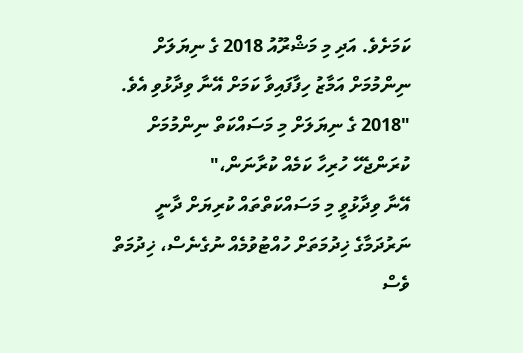ކަމަށެވެ. އަދި މި މަޝްރޫއު 2018 ގެ ނިޔަލަށް ނިންމުމަށް އަމާޒު ހިފާފައިވާ ކަމަށް އޭނާ ވިދާޅުވި އެވެ.
"2018 ގެ ނިޔަލަށް މި މަސައްކަތް ނިންމުމަށް ކުރަންޖެހޭ ހުރިހާ ކަމެއް ކުރާނަން،"
އޭނާ ވިދާޅުވީ މި މަސައްކަތްތައް ކުރިޔަށް ދާނީ ނަރުދަމާގެ ޚިދުމަތަށް ހުއްޓުވުމެއް ނުގެނެސް، ޚިދުމަތް ވެސް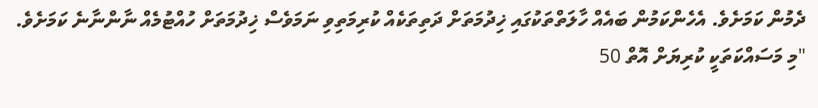ދެމުން ކަމަށެވެ. އެހެންކަމުން ބައެއް ހާލަތްތަކުގައި ޚިދުމަތަށް ދަތިތަކެއް ކުރިމަތިވި ނަމަވެސް ޚިދުމަތަށް ހުއްޓުމެއް ނާންނާނެ ކަމަށެވެ.
"މި މަސައްކަތަކީ ކުރިޔަށް އޮތް 50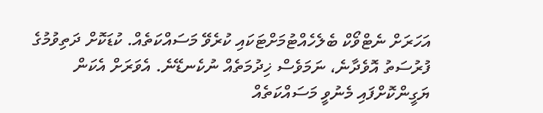އަހަރަށް ނެޓްވޯކް ބެލެހެއްޓުމަށްޓަކައި ކުރެވޭ މަސައްކަތެއް. ކުޑަކޮށް ދަތިވުމުގެ ފުރުސަތު އޮވެދާނެ، ނަމަވެސް ޚިދުމަތެއް ނުކެނޑޭނެ. އެވަރަށް އެކަން ޔަގީންކޮށްފައި މެނުވީ މަސައްކަތެއް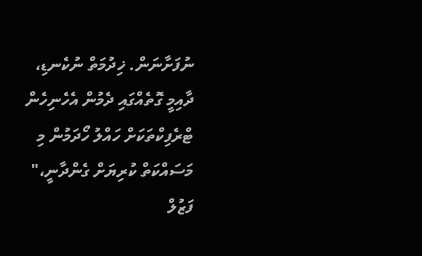ނުފަށާނަން. ޚިދުމަތް ނުކެނޑި، ދާއިމީ ގޮތެއްގައި ދެމުން އެހެނިހެން ޓްރެފިކްތަކަށް ހައްލު ހޯދަމުން މި މަސައްކަތް ކުރިޔަށް ގެންދާނީ،" ފަޒުލް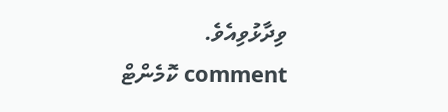ވިދާޅުވިއެވެ.
comment ކޮމެންޓް